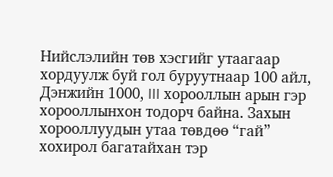Нийслэлийн төв хэсгийг утаагаар хордуулж буй гол буруутнаар 100 айл, Дэнжийн 1000, III хорооллын арын гэр хорооллынхон тодорч байна. Захын хорооллуудын утаа төвдөө “гай” хохирол багатайхан тэр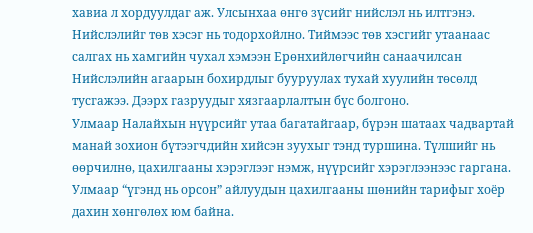хавиа л хордуулдаг аж. Улсынхаа өнгө зүсийг нийслэл нь илтгэнэ. Нийслэлийг төв хэсэг нь тодорхойлно. Тиймээс төв хэсгийг утаанаас салгах нь хамгийн чухал хэмээн Ерөнхийлөгчийн санаачилсан Нийслэлийн агаарын бохирдлыг бууруулах тухай хуулийн төсөлд тусгажээ. Дээрх газруудыг хязгаарлалтын бүс болгоно.
Улмаар Налайхын нүүрсийг утаа багатайгаар, бүрэн шатаах чадвартай манай зохион бүтээгчдийн хийсэн зуухыг тэнд туршина. Түлшийг нь өөрчилнө, цахилгааны хэрэглээг нэмж, нүүрсийг хэрэглээнээс гаргана. Улмаар “үгэнд нь орсон” айлуудын цахилгааны шөнийн тарифыг хоёр дахин хөнгөлөх юм байна.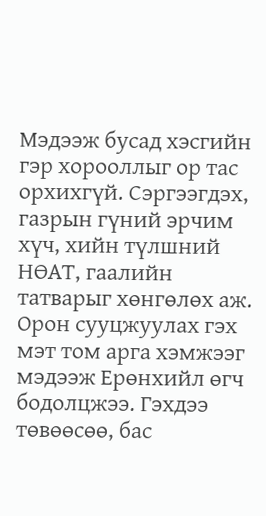Мэдээж бусад хэсгийн гэр хорооллыг ор тас орхихгүй. Сэргээгдэх, газрын гүний эрчим хүч, хийн түлшний НӨАТ, гаалийн татварыг хөнгөлөх аж. Орон сууцжуулах гэх мэт том арга хэмжээг мэдээж Ерөнхийл өгч бодолцжээ. Гэхдээ төвөөсөө, бас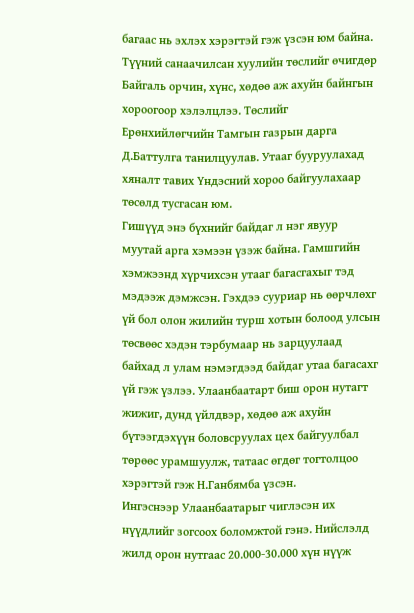багаас нь эхлэх хэрэгтэй гэж үзсэн юм байна.
Түүний санаачилсан хуулийн төслийг өчигдөр Байгаль орчин, хүнс, хөдөө аж ахуйн байнгын хороогоор хэлэлцлээ. Төслийг Ерөнхийлөгчийн Тамгын газрын дарга Д.Баттулга танилцуулав. Утааг бууруулахад хяналт тавих Үндэсний хороо байгуулахаар төсөлд тусгасан юм.
Гишүүд энэ бүхнийг байдаг л нэг явуур муутай арга хэмээн үзэж байна. Гамшгийн хэмжээнд хүрчихсэн утааг багасгахыг тэд мэдээж дэмжсэн. Гэхдээ сууриар нь өөрчлөхг үй бол олон жилийн турш хотын болоод улсын төсвөөс хэдэн тэрбумаар нь зарцуулаад байхад л улам нэмэгдээд байдаг утаа багасахг үй гэж үзлээ. Улаанбаатарт биш орон нутагт жижиг, дунд үйлдвэр, хөдөө аж ахуйн бүтээгдэхүүн боловсруулах цех байгуулбал төрөөс урамшуулж, татаас өгдөг тогтолцоо хэрэгтэй гэж Н.Ганбямба үзсэн.
Ингэснээр Улаанбаатарыг чиглэсэн их нүүдлийг зогсоох боломжтой гэнэ. Нийслэлд жилд орон нутгаас 20.000-30.000 хүн нүүж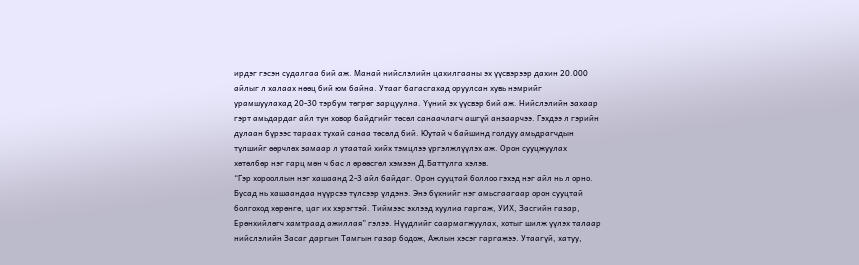ирдэг гэсэн судалгаа бий аж. Манай нийслэлийн цахилгааны эх үүсвэрээр дахин 20.000 айлыг л халаах нөөц бий юм байна. Утааг багасгахад оруулсан хувь нэмрийг урамшуулахад 20-30 тэрбум төгрөг зарцуулна. Үүний эх үүсвэр бий аж. Нийслэлийн захаар гэрт амьдардаг айл тун ховор байдгийг төсөл санаачлагч ашгүй анзаарчээ. Гэхдээ л гэрийн дулаан бүрээс тараах тухай санаа төсөлд бий. Юутай ч байшинд голдуу амьдрагчдын түлшийг өөрчлөх замаар л утаатай хийх тэмцлээ үргэлжлүүлэх аж. Орон сууцжуулах хөтөлбөр нэг гарц мөн ч бас л өрөөсгөл хэмээн Д.Баттулга хэлэв.
“Гэр хорооллын нэг хашаанд 2-3 айл байдаг. Орон сууцтай боллоо гэхэд нэг айл нь л орно. Бусад нь хашаандаа нүүрсээ түлсээр үлдэнэ. Энэ бүхнийг нэг амьсгаагаар орон сууцтай болгоход хөрөнгө, цаг их хэрэгтэй. Тиймээс эхлээд хуулиа гаргаж, УИХ, Засгийн газар, Ерөнхийлөгч хамтраад ажиллая” гэлээ. Нүүдлийг саармагжуулах, хотыг шилж үүлэх талаар нийслэлийн Засаг даргын Тамгын газар бодож, Ажлын хэсэг гаргажээ. Утаагүй, хатуу,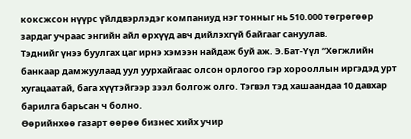коксжсон нүүрс үйлдвэрлэдэг компаниуд нэг тонныг нь 510.000 төгрөгөөр зардаг учраас энгийн айл өрхүүд авч дийлэхгүй байгааг сануулав.
Тэднийг үнээ буулгах цаг ирнэ хэмээн найдаж буй аж. Э.Бат-Үүл “Хөгжлийн банкаар дамжуулаад уул уурхайгаас олсон орлогоо гэр хорооллын иргэдэд урт хугацаатай, бага хүүтэйгээр зээл болгож олго. Тэгвэл тэд хашаандаа 10 давхар барилга барьсан ч болно.
Өөрийнхөө газарт өөрөө бизнес хийх учир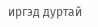иргэд дуртай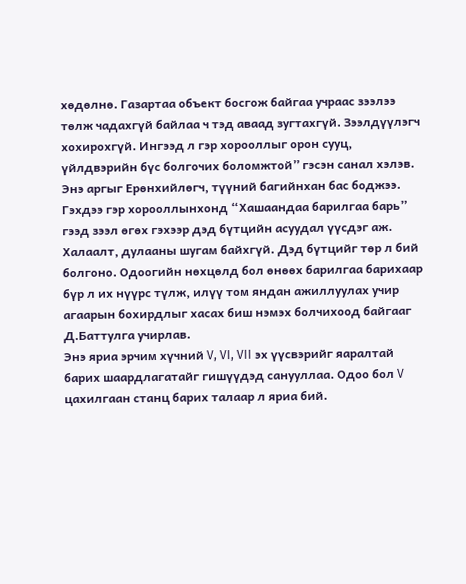хөдөлнө. Газартаа объект босгож байгаа учраас зээлээ төлж чадахгүй байлаа ч тэд аваад зугтахгүй. Зээлдүүлэгч хохирохгүй. Ингээд л гэр хорооллыг орон сууц, үйлдвэрийн бүс болгочих боломжтой” гэсэн санал хэлэв.
Энэ аргыг Ерөнхийлөгч, түүний багийнхан бас боджээ. Гэхдээ гэр хорооллынхонд “Хашаандаа барилгаа барь” гээд зээл өгөх гэхээр дэд бүтцийн асуудал үүсдэг аж. Халаалт, дулааны шугам байхгүй. Дэд бүтцийг төр л бий болгоно. Одоогийн нөхцөлд бол өнөөх барилгаа барихаар бүр л их нүүрс түлж, илүү том яндан ажиллуулах учир агаарын бохирдлыг хасах биш нэмэх болчихоод байгааг Д.Баттулга учирлав.
Энэ яриа эрчим хүчний V, VI, VII эх үүсвэрийг яаралтай барих шаардлагатайг гишүүдэд санууллаа. Одоо бол V цахилгаан станц барих талаар л яриа бий.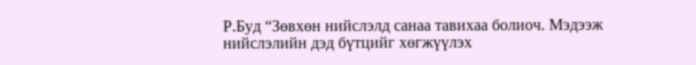Р.Буд “Зөвхөн нийслэлд санаа тавихаа болиоч. Мэдээж нийслэлийн дэд бүтцийг хөгжүүлэх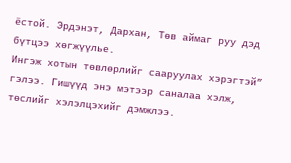ёстой. Эрдэнэт, Дархан, Төв аймаг руу дэд бүтцээ хөгжүүлье.
Ингэж хотын төвлөрлийг сааруулах хэрэгтэй” гэлээ. Гишүүд энэ мэтээр саналаа хэлж, төслийг хэлэлцэхийг дэмжлээ.